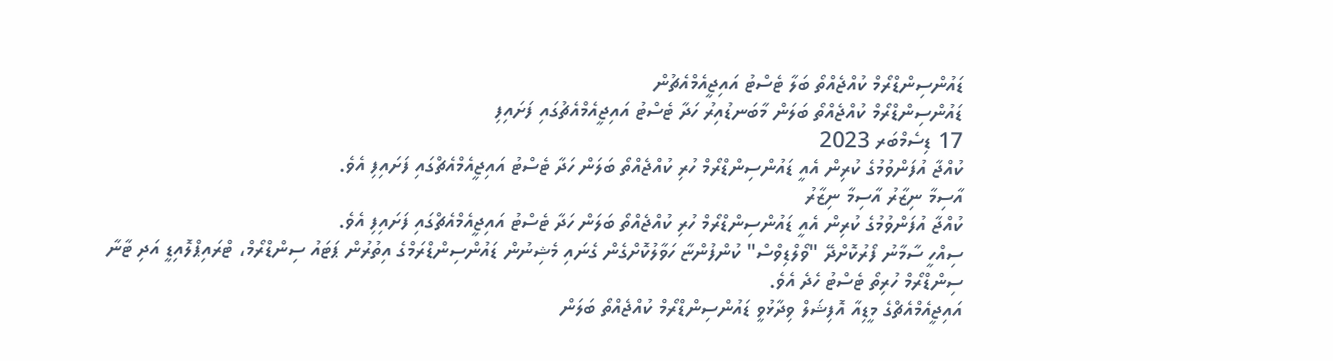ޑައުންސިންޑްރޯމް ކުއްޖެއްތޯ ބަލާ ޓެސްޓު އައިޖީއެމްއެޗުން
ޑައުންސިންޑްރޯމް ކުއްޖެއްތޯ ބަލަން މާބަނޑުއިރު ހަދާ ޓެސްޓު އައިޖީއެމްއެޗުގައި ފަށައިފި
17 ޑިސެމްބަރ 2023
ކުއްޖާ އުފަންވުމުގެ ކުރިން އެއީ ޑައުންސިންޑްރޯމް ހުރި ކުއްޖެއްތޯ ބަލަން ހަދާ ޓެސްޓު އައިޖީއެމްއެޗްގައި ފަށައިފި އެވެ.
އާސިމާ ނިޒާރު އާސިމާ ނިޒާރު
ކުއްޖާ އުފަންވުމުގެ ކުރިން އެއީ ޑައުންސިންޑްރޯމް ހުރި ކުއްޖެއްތޯ ބަލަން ހަދާ ޓެސްޓު އައިޖީއެމްއެޗްގައި ފަށައިފި އެވެ.
ސިއްހީ ސާމާނު ފޯރުކޮށްދޭ "ވޯލްޑިވްސް" ކުންފުންޏާ ހަވާލުކޮށްގެން ގެނައި މެޝިނުން ޑައުންސިންޑްރަމްގެ އިތުރުން ޕަޓައު ސިންޑްރޯމް، ޓްރައިޕްލޮއިޑީ އަދި ޓާނާ ސިންޑްރޯމް ހުރިތޯ ޓެސްޓު ހެދެ އެވެ.
އައިޖީއެމްއެޗްގެ މީޑިއާ އޮފިޝަލް ވިދާޅުވީ ޑައުންސިންޑްރޯމް ކުއްޖެއްތޯ ބަލަން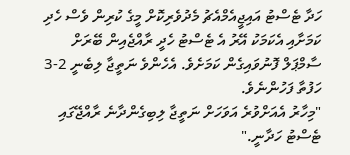ހަދާ ޓެސްޓު އައިޖީއެމްއެޗު މެދުވެރިކޮށް މީގެ ކުރިން ވެސް ހެދި ކަމަށާއި އެކަމަކު އޭރު އެ ޓެސްޓު ހެދީ ރާއްޖެއިން ބޭރަށް ސާމްޕަލް ފޮނުވައިގެން ކަމަށެވެ. އެހެންވެ ނަތީޖާ ލިބެނީ 2-3 ހަފުތާ ފަހުންނެވެ.
"މިހާރު އެއަށްވުރެ އަވަހަށް ނަތީޖާ ލިބިގެންދާނެ ރާއްޖޭގައި ޓެސްޓު ހަދާނީ."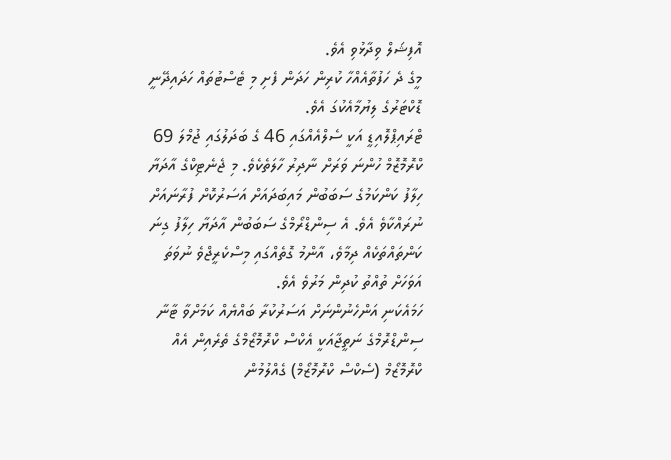އޮފިޝަލް ވިދާޅުވި އެވެ.
މީގެ ދެ ހަފުތާއެއްހާ ކުރިން ހަދަން ފެށި މި ޓެސްޓުތައް ހަދައިދޭނީ ޑޮކްޓަރުގެ ލިޔުމާއެކުގަ އެވެ.
ޓްރައިޕްލޮއިޑީ އަކީ ސެލްއެއްގައި 46 ގެ ބަދަލުގައި ޖުމްލަ 69 ކްރޮމޮޒޮމް ހުންނަ ވަރަށް ނާދިރު ހާލަތެކެވެ. މި ޖެނެޓިކްގެ އާދަޔާ ހިލާފު ކަންކަމުގެ ސަބަބުން މައިބަދައަށް އަސަރުކޮށް ފުރާނައަށް ނުރައްކާވެ އެވެ. އެ ސިންޑްރޯމްގެ ސަބަބުން އާދަޔާ ހިލާފު ގިނަ ކަންތައްތަކެއް ދިމާވެ، އާންމު ގޮތެއްގައި މިސްކެރީޖްވެ ނުވަތަ އަވަހަށް ތުއްތު ކުދިން މަރުވެ އެވެ.
ހަމައެކަނި އަންހެނުންނަށް އަސަރުކުރާ ބައްޔެއް ކަމަށްވާ ޓާނާ ސިންޑްރޮމްގެ ނަތީޖާއަކީ އެކްސް ކްރޮމޮޒޯމްގެ ތެރެއިން އެއް ކްރޮމޮޒޯމް (ސެކްސް ކްރޮމޮޒޯމް) ގެއްލުމުން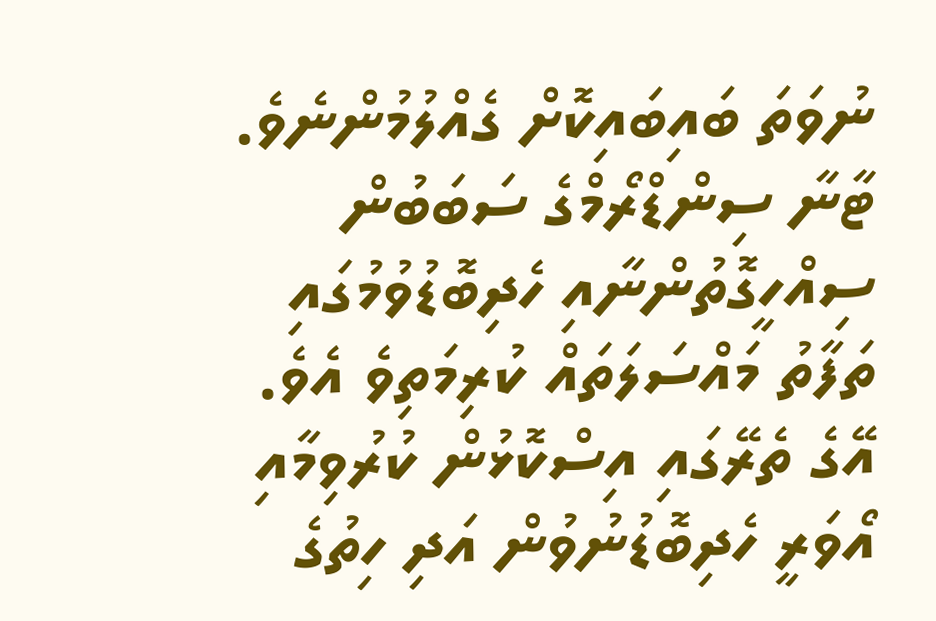ނުވަތަ ބައިބައިކޮށް ގެއްލުމުންނެވެ. ޓާނާ ސިންޑްރޯމްގެ ސަބަބުން ސިއްހީގޮތުންނާއި ހެދިބޮޑުވުމުގައި ތަފާތު މައްސަލަތައް ކުރިމަތިވެ އެވެ. އޭގެ ތެރޭގައި އިސްކޮޅުން ކުރުވިމާއި އޯވަރީ ހެދިބޮޑުނުވުން އަދި ހިތުގެ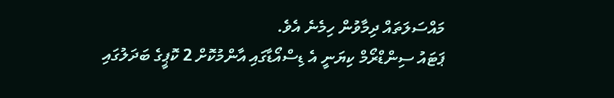މައްސަލަތައް ދިމާވުން ހިމެނެ އެވެ.
ޕަޓައު ސިންޑްރޯމް ކިޔަނީ އެ ޑިސްއޯޑާގައި އާންމުކޮށް 2 ކޮޕީގެ ބަދަލުގައި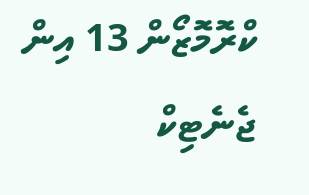ކްރޮމޮޒޯން 13 އިން ޖެނެޓިކް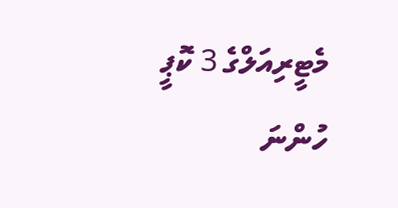މެޓީރިއަލްގެ 3 ކޮޕީ ހުންނަ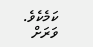ކަމެކެވެ. ވަރަށް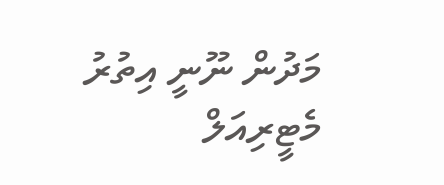މަދުން ނޫނީ އިތުރު މެޓީރިއަލް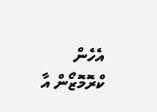އެހެން ކްރޮމޮޒޯން އާ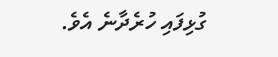ގުޅިފައި ހުރެދާނެ އެވެ.